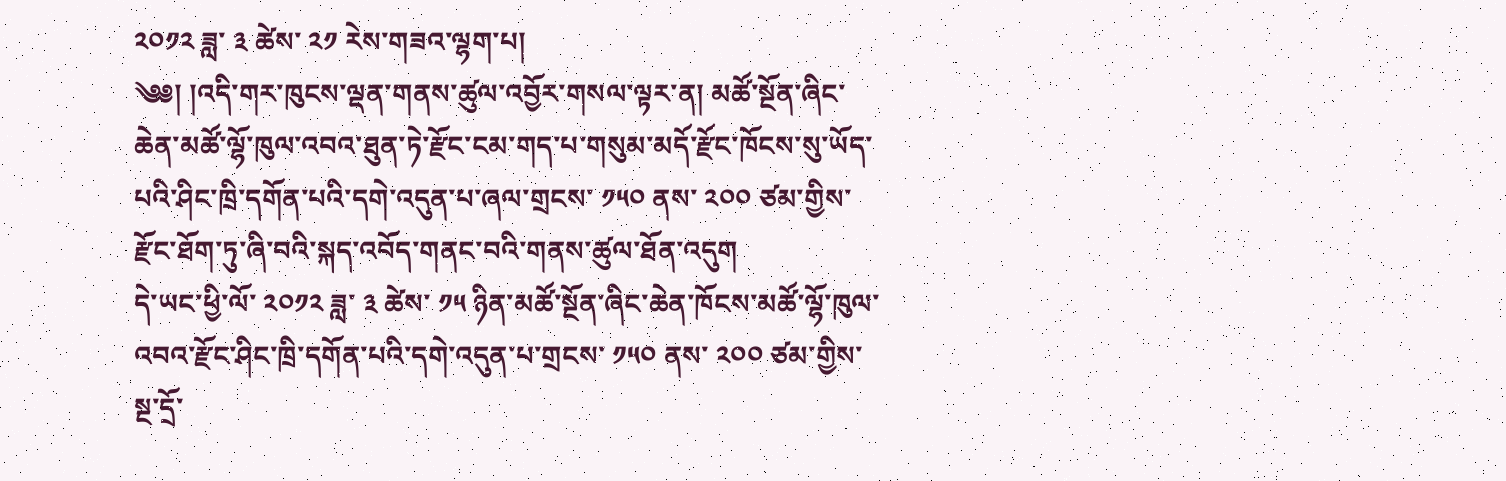༢༠༡༢ ཟླ་ ༣ ཚེས་ ༢༡ རེས་གཟའ་ལྷག་པ།
༄༅། །འདི་གར་ཁུངས་ལྡན་གནས་ཚུལ་འབྱོར་གསལ་ལྟར་ན། མཚོ་སྔོན་ཞིང་ཆེན་མཚོ་ལྷོ་ཁུལ་འབའ་ཐུན་ཏེ་རྫོང་ངམ་གད་པ་གསུམ་མདོ་རྫོང་ཁོངས་སུ་ཡོད་པའི་ཤིང་ཁྲི་དགོན་པའི་དགེ་འདུན་པ་ཞལ་གྲངས་ ༡༥༠ ནས་ ༢༠༠ ཙམ་གྱིས་རྫོང་ཐོག་ཏུ་ཞི་བའི་སྐད་འབོད་གནང་བའི་གནས་ཚུལ་ཐོན་འདུག
དེ་ཡང་ཕྱི་ལོ་ ༢༠༡༢ ཟླ་ ༣ ཚེས་ ༡༥ ཉིན་མཚོ་སྔོན་ཞིང་ཆེན་ཁོངས་མཚོ་ལྷོ་ཁུལ་འབའ་རྫོང་ཤིང་ཁྲི་དགོན་པའི་དགེ་འདུན་པ་གྲངས་ ༡༥༠ ནས་ ༢༠༠ ཙམ་གྱིས་སྔ་དྲོ་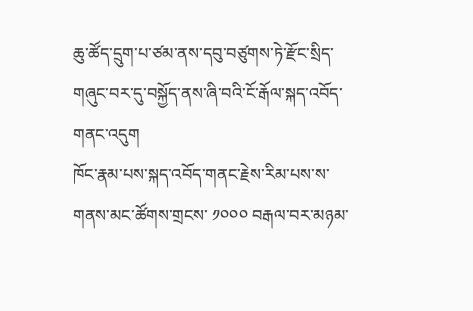ཆུ་ཚོད་དྲུག་པ་ཙམ་ནས་དབུ་བཙུགས་ཏེ་རྫོང་སྲིད་གཞུང་བར་དུ་བསྐྱོད་ནས་ཞི་བའི་ངོ་རྒོལ་སྐད་འབོད་གནང་འདུག
ཁོང་རྣམ་པས་སྐད་འབོད་གནང་རྗེས་རིམ་པས་ས་གནས་མང་ཚོགས་གྲངས་ ༡༠༠༠ བརྒལ་བར་མཉམ་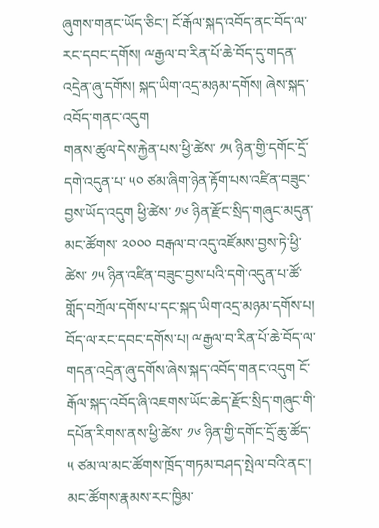ཞུགས་གནང་ཡོད་ཅིང་། ངོ་རྒོལ་སྐད་འབོད་ནང་བོད་ལ་རང་དབང་དགོས། ྋརྒྱལ་བ་རིན་པོ་ཆེ་བོད་དུ་གདན་འདྲེན་ཞུ་དགོས། སྐད་ཡིག་འདྲ་མཉམ་དགོས། ཞེས་སྐད་འབོད་གནང་འདུག
གནས་ཚུལ་དེས་རྐྱེན་པས་ཕྱི་ཚེས་ ༡༥ ཉིན་གྱི་དགོང་དྲོ་དགེ་འདུན་པ་ ༥༠ ཙམ་ཞིག་ཉེན་རྟོག་པས་འཛིན་བཟུང་བྱས་ཡོད་འདུག ཕྱི་ཚེས་ ༡༦ ཉིན་རྫོང་སྲིད་གཞུང་མདུན་མང་ཚོགས་ ༢༠༠༠ བརྒལ་བ་འདུ་འཛོམས་བྱས་ཏེ་ཕྱི་ཚེས་ ༡༥ ཉིན་འཛིན་བཟུང་བྱས་པའི་དགེ་འདུན་པ་ཚོ་གློད་བཀྲོལ་དགོས་པ་དང་སྐད་ཡིག་འདྲ་མཉམ་དགོས་པ། བོད་ལ་རང་དབང་དགོས་པ། ྋརྒྱལ་བ་རིན་པོ་ཆེ་བོད་ལ་གདན་འདྲེན་ཞུ་དགོས་ཞེས་སྐད་འབོད་གནང་འདུག ངོ་རྒོལ་སྐད་འབོད་ཞི་འཇགས་ཡོང་ཆེད་རྫོང་སྲིད་གཞུང་གི་དཔོན་རིགས་ནས་ཕྱི་ཚེས་ ༡༦ ཉིན་གྱི་དགོང་དྲོ་ཆུ་ཚོད་ ༥ ཙམ་ལ་མང་ཚོགས་ཁྲོད་གཏམ་བཤད་སྤེལ་བའི་ནང་། མང་ཚོགས་རྣམས་རང་ཁྱིམ་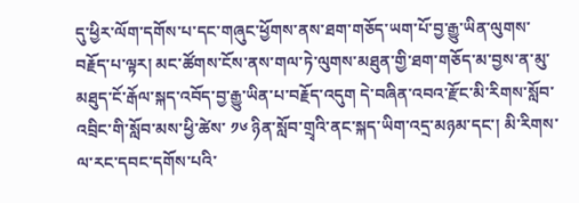དུ་ཕྱིར་ལོག་དགོས་པ་དང་གཞུང་ཕྱོགས་ནས་ཐག་གཅོད་ཡག་པོ་བྱ་རྒྱུ་ཡིན་ལུགས་བརྗོད་པ་ལྟར། མང་ཚོགས་ངོས་ནས་གལ་ཏེ་ལུགས་མཐུན་གྱི་ཐག་གཅོད་མ་བྱས་ན་མུ་མཐུད་ངོ་རྒོལ་སྐད་འབོད་བྱ་རྒྱུ་ཡིན་པ་བརྗོད་འདུག དེ་བཞིན་འབའ་རྫོང་མི་རིགས་སློབ་འབྲིང་གི་སློབ་མས་ཕྱི་ཚེས་ ༡༦ ཉིན་སློབ་གྲྭའི་ནང་སྐད་ཡིག་འདྲ་མཉམ་དང་། མི་རིགས་ལ་རང་དབང་དགོས་པའི་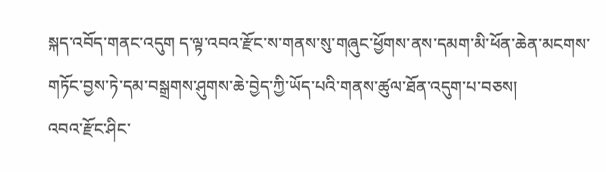སྐད་འབོད་གནང་འདུག ད་ལྟ་འབའ་རྫོང་ས་གནས་སུ་གཞུང་ཕྱོགས་ནས་དམག་མི་ཕོན་ཆེན་མངགས་གཏོང་བྱས་ཏེ་དམ་བསྒྲགས་ཤུགས་ཆེ་བྱེད་ཀྱི་ཡོད་པའི་གནས་ཚུལ་ཐོན་འདུག་པ་བཅས།
འབའ་རྫོང་ཤིང་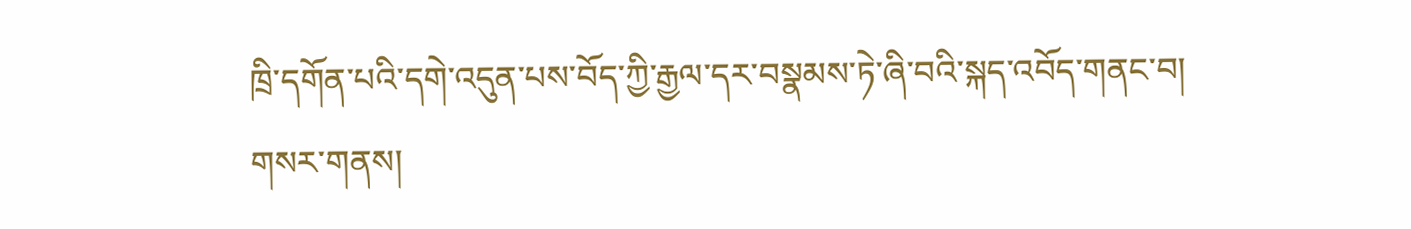ཁྲི་དགོན་པའི་དགེ་འདུན་པས་བོད་ཀྱི་རྒྱལ་དར་བསྣམས་ཏེ་ཞི་བའི་སྐད་འབོད་གནང་བ།
གསར་གནས།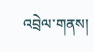འབྲེལ་གནས།